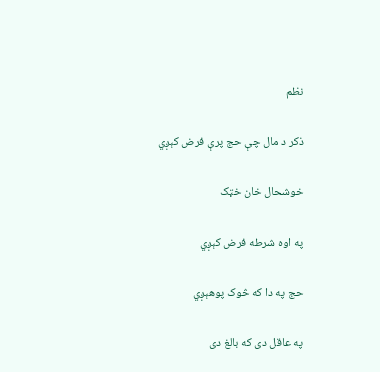نظم

ذکر د مال چې حج پرې فرض کېږي

خوشحال خان خټک

په اوه شرطه فرض کېږي

حج په دا که څوک پوهېږي

په عاقل دی که بالغ دی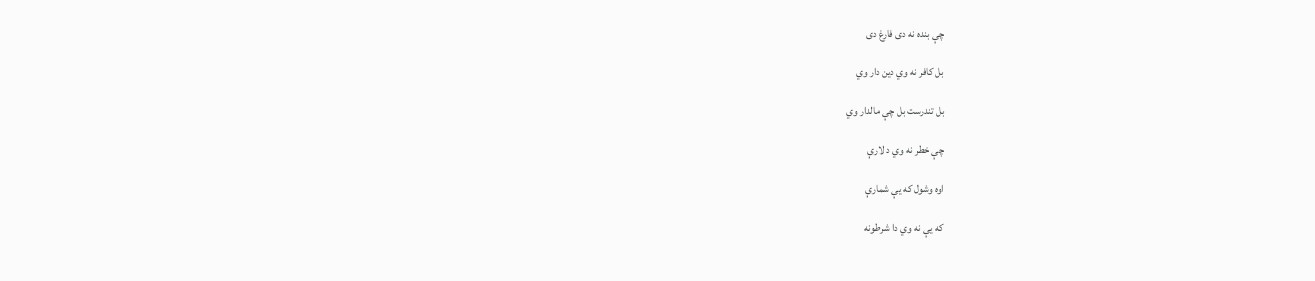چې بنده نه دی فارغ دی

بل کافر نه وي دين دار وي

بل تندرست بل چې مالدار وي

چې خطر نه وي د لارې

اوه وشول که يې شمارې

که يې نه وي دا شرطونه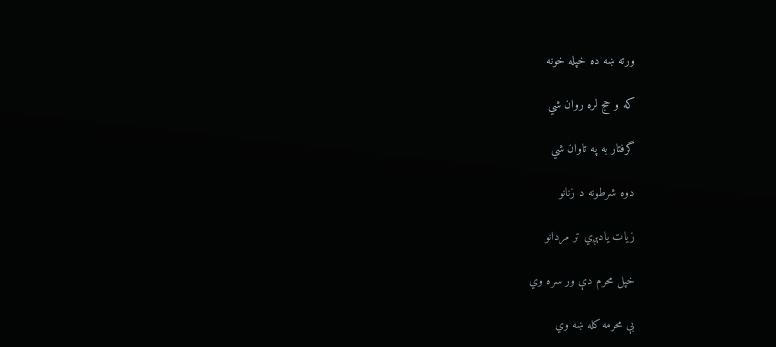ورته ښه ده خپله خونه

که و حج لره روان شي

گرفتار به په تاوان شي

دوه شرطونه د زنانو

زيات يادېږي تر مردانو

خپل محرم دې ور سره وي

بې محرمه کله ښه وي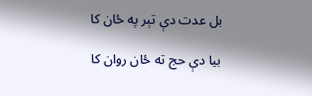بل عدت دې تېر په ځان کا

بيا دې حج ته ځان روان کا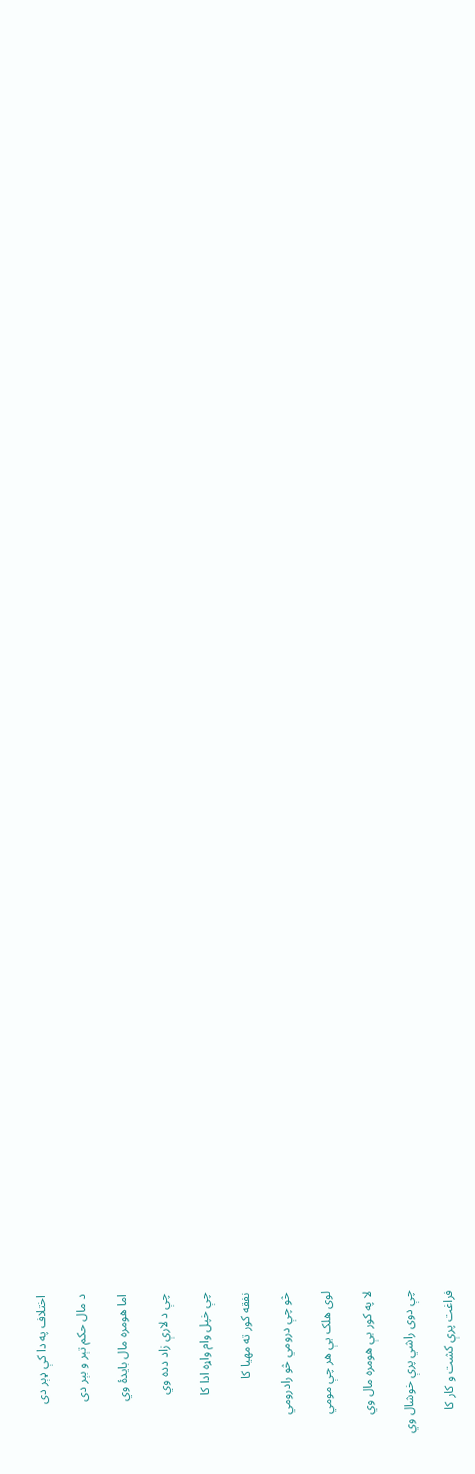اختلاف په دا کې ډېر دی

د مال حکم تېر و بېر دی

اما هومره مال بايدۀ وي

چې د لارې زاد دده وي

چې خپل وام واړه ادا کا

نفقه کور ته مهيا کا

څو چې درومي څو رادرومي

لوی هلک يې هر چې مومي

لا په کور يې هومره مال وي

چې دوی راشي پرې خوشال وي

فراغت پرې کشت و کار کا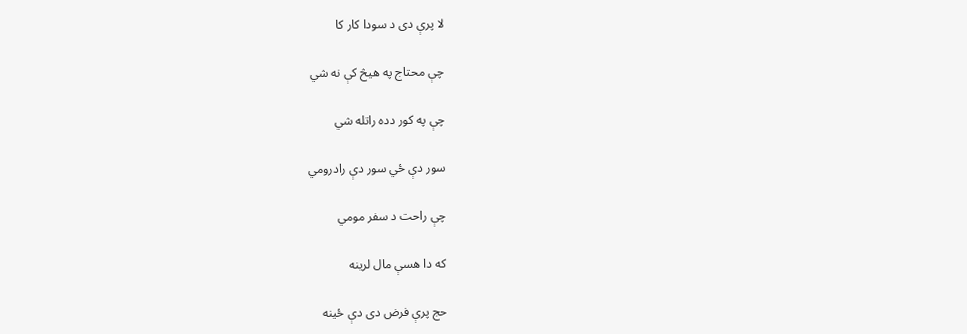لا پرې دی د سودا کار کا

چې محتاج په هيڅ کې نه شي

چې په کور دده راتله شي

سور دې ځي سور دې رادرومي

چې راحت د سفر مومي

که دا هسې مال لرينه

حج پرې فرض دی دې ځينه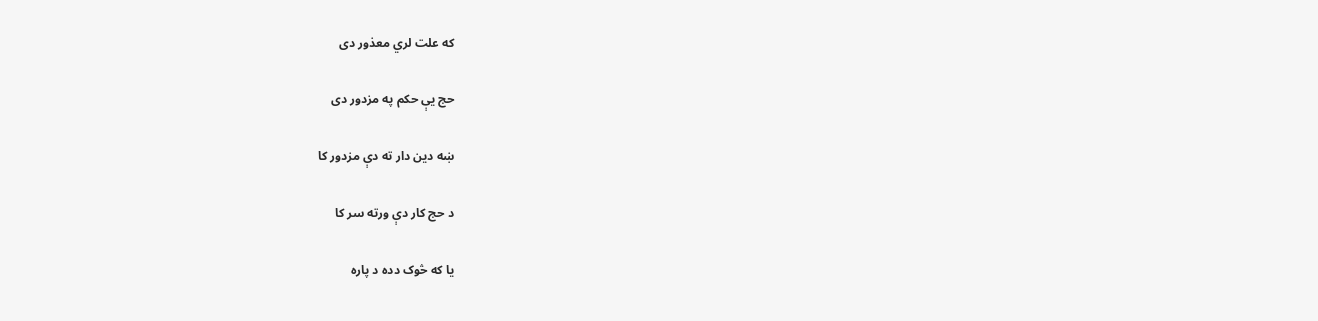که علت لري معذور دی

حج يې حکم په مزدور دی

ښه دين دار ته دې مزدور کا

د حج کار دې ورته سر کا

يا که څوک دده د پاره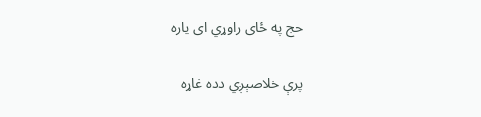حج په ځای راوړي ای ياره

پرې خلاصېږي دده غاړه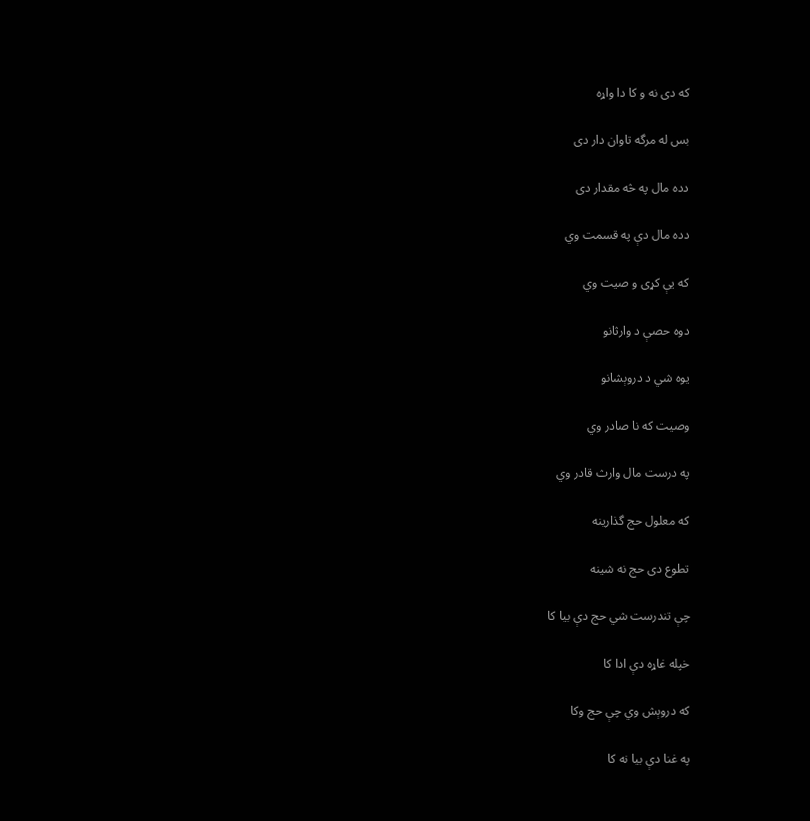که دی نه و کا دا واړه

بس له مرگه تاوان دار دی

دده مال په څه مقدار دی

دده مال دې په قسمت وي

که يې کړی و صيت وي

دوه حصې د وارثانو

يوه شي د دروېشانو

وصيت که نا صادر وي

په درست مال وارث قادر وي

که معلول حج گذارينه

تطوع دی حج نه شينه

چې تندرست شي حج دې بيا کا

خپله غاړه دې ادا کا

که دروېش وي چې حج وکا

په غنا دې بيا نه کا